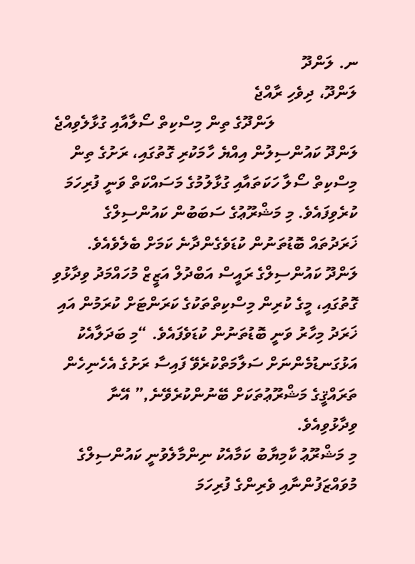ނ. ލަންދޫ
ލަންދޫ، ދިވެހި ރާއްޖެ
                    ލަންދޫގެ ތިން މިސްކިތް ސޯލާއާއި ގުޅާލެވިއްޖެ
ލަންދޫ ކައުންސިލުން އިއްޔެ ހާމަކުރި ގޮތުގައި، ރަށުގެ ތިން މިސްކިތް ސޯލާ ހަކަތައާއި ގުޅާލުމުގެ މަސައްކަތް ވަނީ ފުރިހަމަ ކުރެވިފައެވެ. މި މަޝްރޫޢުގެ ސަބަބުން ކައުންސިލްގެ ޚަރަދުތައް ބޮޑުތަނުން ކުޑަވެގެންދާނެ ކަމަށް ބެލެވެއެވެ.
ލަންދޫ ކައުންސިލްގެ ރައީސް އަބްދުލް އަޒީޒް މުހައްމަދު ވިދާޅުވި ގޮތުގައި، މީގެ ކުރިން މިސްކިތްތަކުގެ ކަރަންޓަށް ކުރަމުން އައި ޚަރަދު މިހާރު ވަނީ ބޮޑުތަނުން ކުޑަވެފައެވެ. “މި ބަދަލާއެކު އަޅުގަނޑުމެންނަށް ސަލާމަތްކުރެވޭ ފައިސާ ރަށުގެ އެހެނިހެން ތަރައްޤީގެ މަޝްރޫޢުތަކަށް ބޭނުންކުރެވޭނެ,” އޭނާ ވިދާޅުވިއެވެ.
މި މަޝްރޫޢު ކާމިޔާބު ކަމާއެކު ނިންމާލެވުނީ ކައުންސިލްގެ މުވައްޒަފުންނާއި ވެރިންގެ ފުރިހަމަ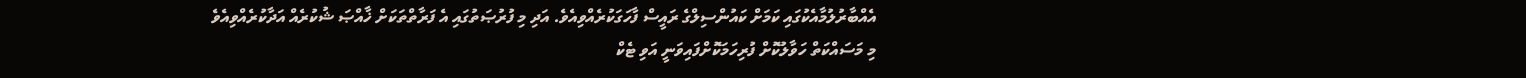އެއްބާރުލުމާއެކުގައި ކަމަށް ކައުންސިލްގެ ރައީސް ފާހަގަކުރެއްވިއެވެ. އަދި މި ފުރުޞަތުގައި އެ ފަރާތްތަކަށް ޚާއްޞަ ޝުކުރެއް އަދާކުރެއްވިއެވެ
މި މަސައްކަތް ހަވާލުކޮށް ފުރިހަމަކޮށްފައިވަނީ އަވި ޓެކް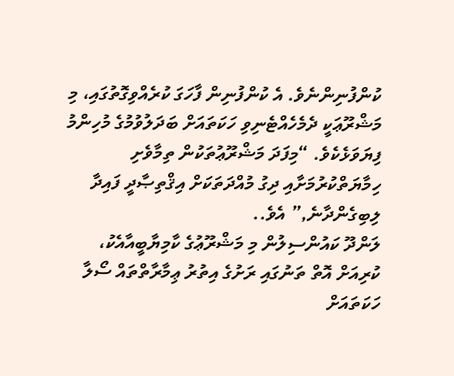ކުންފުނިންނެވެ. އެ ކުންފުނިން ފާހަގަ ކުރެއްވިގޮތުގައި، މި މަޝްރޫޢަކީ ދެމެހެއްޓެނިވި ހަކަތައަށް ބަދަލުވުމުގެ މުހިންމު ފިޔަވަޅެކެވެ. “މިފަދަ މަޝްރޫޢުތަކުން ތިމާވެށި ހިމާޔަތްކުރުމަށާއި ދިގު މުއްދަތަކަށް އިޤްތިޞާދީ ފައިދާ ލިބިގެންދާނެ,” އެވެ..
ލަންދޫ ކައުންސިލުން މި މަޝްރޫޢުގެ ކާމިޔާބީއާއެކު، ކުރިއަށް އޮތް ތަނުގައި ރަށުގެ އިތުރު ޢިމާރާތްތައް ސޯލާ ހަކަތައަށް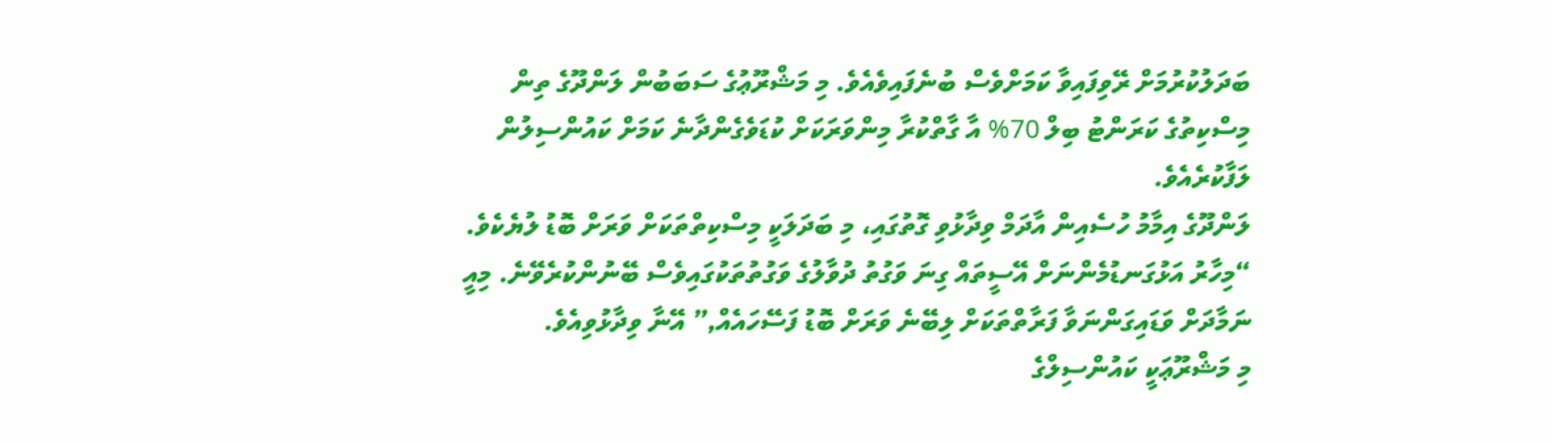ބަދަލުކުރުމަށް ރޭވިފައިވާ ކަމަށްވެސް ބުނެފައިވެއެވެ. މި މަޝްރޫޢުގެ ސަބަބުން ލަންދޫގެ ތިން މިސްކިތުގެ ކަރަންޓު ބިލް 70% އާ ގާތްކުރާ މިންވަރަކަށް ކުޑަވެގެންދާނެ ކަމަށް ކައުންސިލުން ލަފާކުރެއެވެ.
ލަންދޫގެ އިމާމު ހުސެއިން އާދަމް ވިދާޅުވި ގޮތުގައި، މި ބަދަލަކީ މިސްކިތްތަކަށް ވަރަށް ބޮޑު ލުޔެކެވެ. “މިހާރު އަޅުގަނޑުމެންނަށް އޭސީތައް ގިނަ ވަގުތު ދުވާލުގެ ވަގުތުތަކުގައިވެސް ބޭނުންކުރެވޭނެ. މިއީ ނަމާދަށް ވަޑައިގަންނަވާ ފަރާތްތަކަށް ލިބޭނެ ވަރަށް ބޮޑު ފަސޭހައެއް,” އޭނާ ވިދާޅުވިއެވެ.
މި މަޝްރޫޢަކީ ކައުންސިލްގެ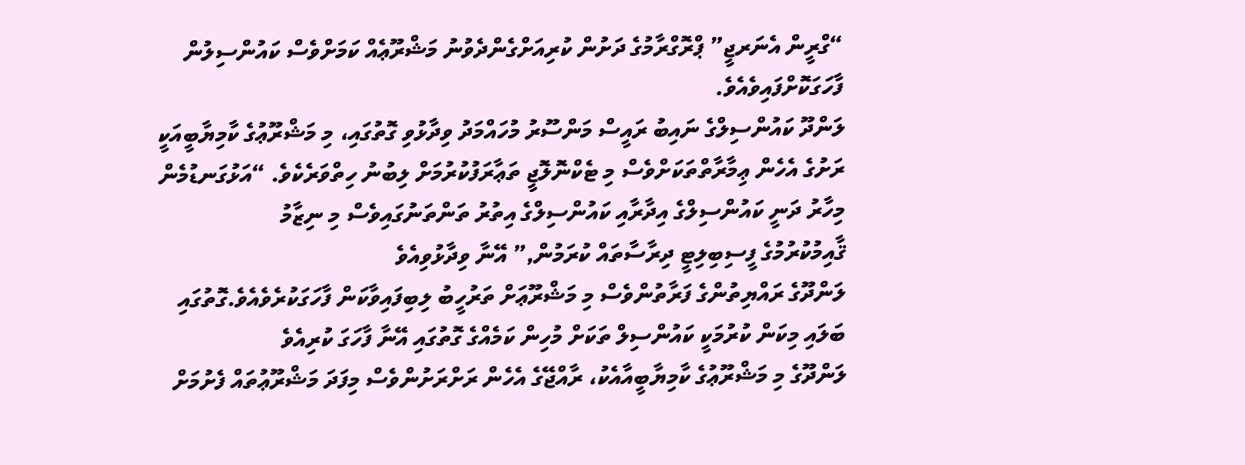“ގްރީން އެނަރޖީ” ޕްރޮގްރާމުގެ ދަށުން ކުރިއަށްގެންދެވުނު މަޝްރޫޢެއް ކަމަށްވެސް ކައުންސިލުން ފާހަގަކޮށްފައިވެއެވެ.
ލަންދޫ ކައުންސިލްގެ ނައިބު ރައީސް މަންސޫރު މުހައްމަދު ވިދާޅުވި ގޮތުގައި، މި މަޝްރޫޢުގެ ކާމިޔާބީއަކީ ރަށުގެ އެހެން ޢިމާރާތްތަކަށްވެސް މި ޓެކްނޮލޮޖީ ތަޢާރަފުކުރުމަށް ލިބުނު ހިތްވަރެކެވެ. “އަޅުގަނޑުމެން މިހާރު ދަނީ ކައުންސިލްގެ އިދާރާއި ކައުންސިލްގެ އިތުރު ތަންތަނުގައިވެސް މި ނިޒާމު
ޤާއިމުކުރުމުގެ ފީސިބިލިޓީ ދިރާސާތައް ކުރަމުން,” އޭނާ ވިދާޅުވިއެވެ
ލަންދޫގެ ރައްޔިތުންގެ ފަރާތުންވެސް މި މަޝްރޫޢަށް ތަރުހީބު ލިބިފައިވާކަން ފާހަގަކުރެވެއެވެ.ގޮތުގައި ބަލައި މިކަން ކުރުމަކީ ކައުންސިލް ތަކަށް މުހިން ކަމެއްގެ ގޮތުގައި އޭނާ ފާހަގަ ކުރިއެވެ
ލަންދޫގެ މި މަޝްރޫޢުގެ ކާމިޔާބީއާއެކު، ރާއްޖޭގެ އެހެން ރަށްރަށުންވެސް މިފަދަ މަޝްރޫޢުތައް ފެށުމަށް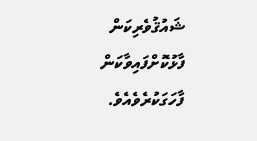ޝައުޤުވެރިކަން ފާޅުކޮށްފައިވާކަން ފާހަގަކުރެވެއެވެ.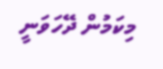މިކަމުން ދޭހަވަނީ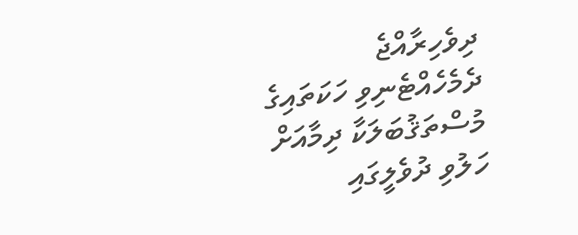ދިވެހިރާއްޖެ ދެމެހެއްޓެނިވި ހަކަތައިގެ މުސްތަޤުބަލަކާ ދިމާއަށް ހަލުވި ދުވެލީގައި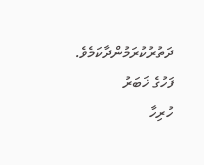ދަތުރުކުރަމުންދާކަމެވެ.
ފަހުގެ ޚަބަރު
ހުރިހާ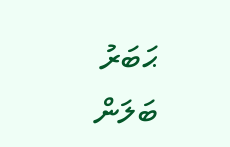ޙަބަރު ބަލަން